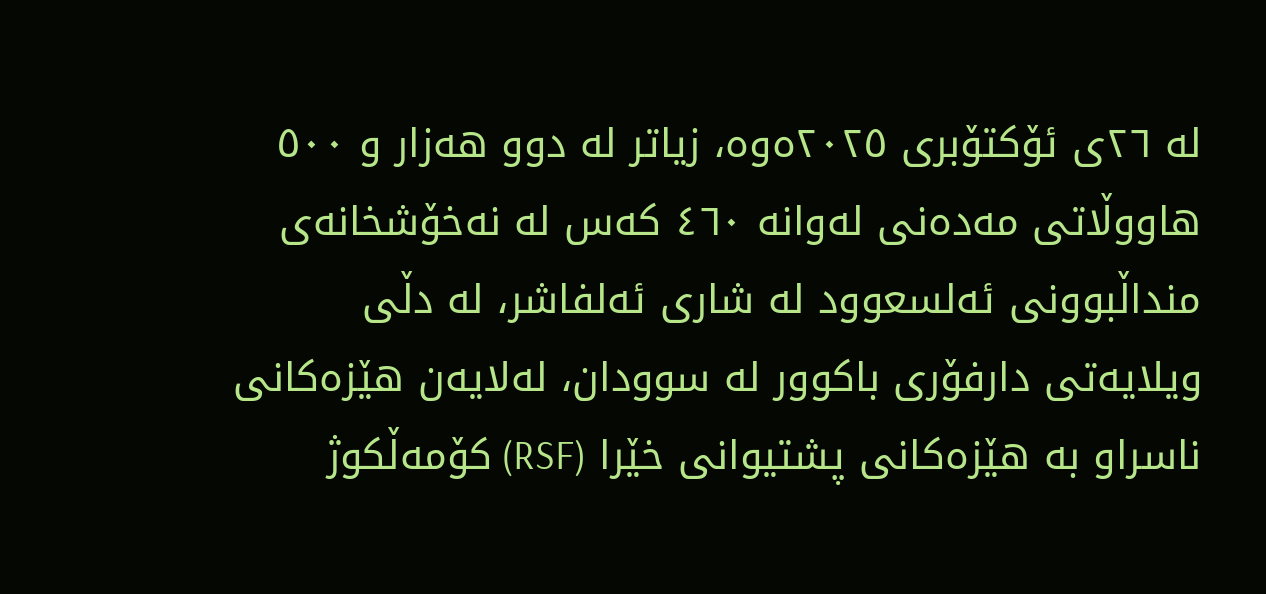لە ٢٦ی ئۆکتۆبری ٢٠٢٥ەوە، زیاتر لە دوو هەزار و ٥٠٠ هاووڵاتی مەدەنی لەوانە ٤٦٠ کەس لە نەخۆشخانەی منداڵبوونی ئەلسعوود لە شاری ئەلفاشر، لە دڵی ویلایەتی دارفۆری باکوور لە سوودان، لەلایەن هێزەکانی ناسراو بە هێزەکانی پشتیوانی خێرا (RSF) کۆمەڵکوژ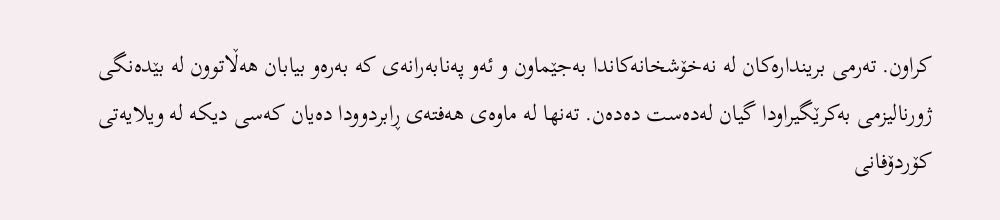کراون. تەرمی بریندارەکان لە نەخۆشخانەکاندا بەجێماون و ئەو پەنابەرانەی کە بەرەو بیابان هەڵاتوون لە بێدەنگی ژورنالیزمی بەکرێگیراودا گیان لەدەست دەدەن. تەنها لە ماوەی هەفتەی ڕابردوودا دەیان کەسی دیکە لە ویلایەتی کۆردۆفانی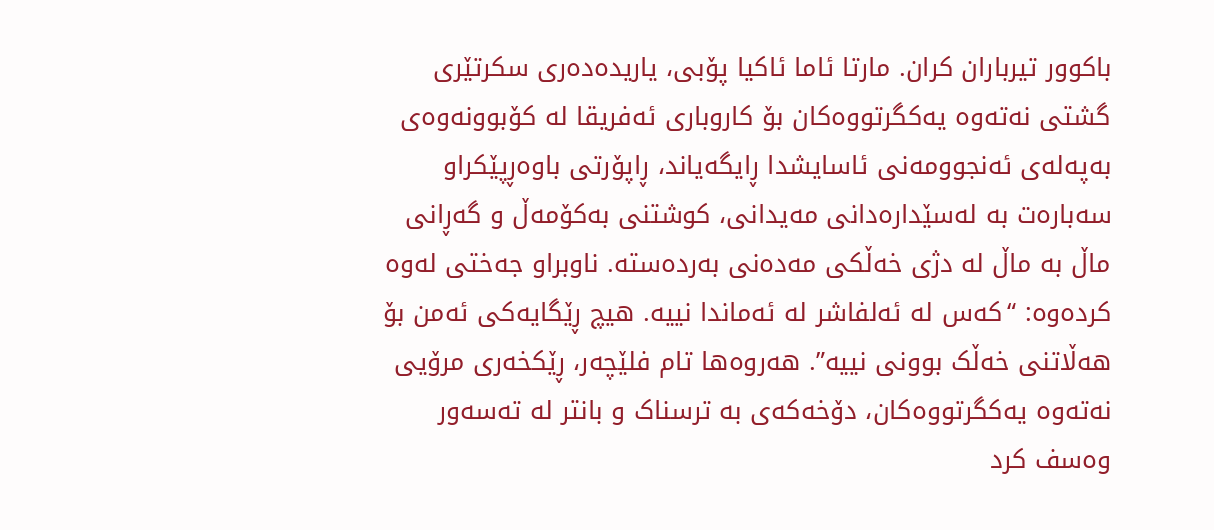باکوور تیرباران کران. مارتا ئاما ئاکیا پۆبی، یاریدەدەری سکرتێری گشتی نەتەوە یەکگرتووەکان بۆ کاروباری ئەفریقا لە کۆبوونەوەی بەپەلەی ئەنجوومەنی ئاسایشدا ڕایگەیاند، ڕاپۆرتی باوەڕپێکراو سەبارەت بە لەسێدارەدانی مەیدانی، کوشتنی بەکۆمەڵ و گەڕانی ماڵ بە ماڵ لە دژی خەڵکی مەدەنی بەردەستە. ناوبراو جەختی لەوە کردەوە: “کەس لە ئەلفاشر لە ئەماندا نییە. هیچ ڕێگایەکی ئەمن بۆ هەڵاتنی خەڵک بوونی نییە”. هەروەها تام فلێچەر، ڕێکخەری مرۆیی نەتەوە یەکگرتووەکان، دۆخەکەی بە ترسناک و بانتر لە تەسەور وەسف کرد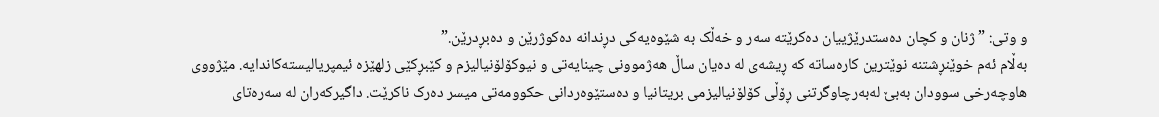و وتی: ” ژنان و کچان دەستدرێژییان دەکرێتە سەر و خەڵک بە شێوەیەکی دڕندانە دەکوژرێن و دەبڕدرێن.”
بەڵام ئەم خوێنڕشتنە نوێترین کارەساتە کە ڕیشەی لە دەیان ساڵ هەژموونی چینایەتی و نیوکۆلۆنیالیزم و کێبڕکێی زلهێزە ئیمپریالیستەکاندایە. مێژووی هاوچەرخی سوودان بەبێ لەبەرچاوگرتنی ڕۆڵی کۆلۆنیالیزمی بریتانیا و دەستێوەردانی حکوومەتی میسر دەرک ناکرێت. داگیرکەران لە سەرەتای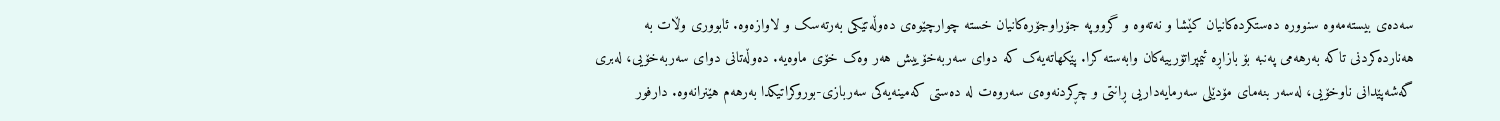سەدەی بیستەمەوە سنوورە دەستکردەکانیان کێشا و نەتەوە و گرووپە جۆراوجۆرەکانیان خستە چوارچێوەی دەوڵەتێکی بەرتەسک و لاوازەوە. ئابووری وڵات بە هەناردەکردنی تاکە بەرهەمی پەنبە بۆ بازاڕە ئیمپراتۆرییەکان وابەستە کرا. پێکهاتەیەک کە دوای سەربەخۆییش هەر وەک خۆی ماوەیە. دەوڵەتانی دوای سەربەخۆیی، لەبری گەشەپێدانی ناوخۆیی، لەسەر بنەمای مۆدێلی سەرمایەداریی ڕانتی و چڕکردنەوەی سەروەت لە دەستی کەمینەیەکی سەربازی-بوروکراتیکدا بەرهەم هێنرانەوە. دارفور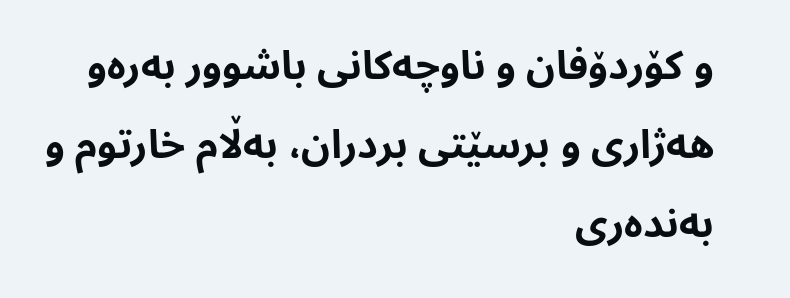و کۆردۆفان و ناوچەکانی باشوور بەرەو هەژاری و برسێتی بردران، بەڵام خارتوم و بەندەری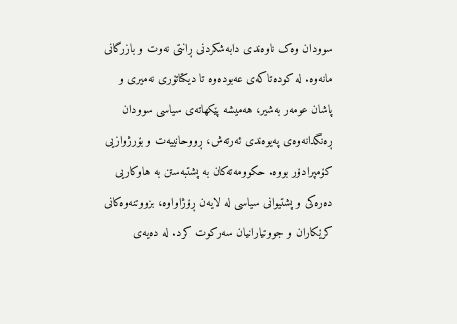سوودان وەک ناوەندی دابەشکردنی ڕانتی نەوت و بازرگانی مانەوە. لە کودەتاکەی عەبودەوە تا دیکتاتۆری نەمیری و پاشان عومەر بەشیر، هەمیشە پێکهاتەی سیاسی سوودان ڕەنگدانەوەی پەیوەندی ئەرتەش، ڕووحانییەت و بۆرژوازیی کۆمپرادۆر بووە. حکوومەتەکان بە پشتبەستن بە هاوکاریی دەرەکی و پشتیوانی سیاسی لە لایەن ڕۆژاواوە، بزووتنەوەکانی کرێکاران و جووتیارانیان سەرکوت کرد. لە دەیەی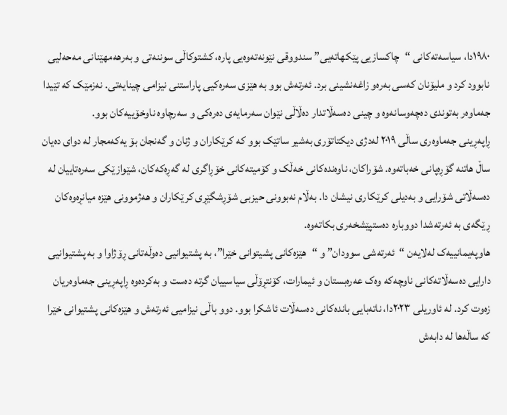١٩٨٠دا، سیاسەتەکانی “چاکسازیی پێکهاتەیی” سندووقی نێونەتەوەیی پارە، کشتوکاڵی سوننەتی و بەرهەمهێنانی مەحەلیی نابوود کرد و ملیۆنان کەسی بەرەو زاغەنشینی برد. ئەرتەش بوو بە هێزی سەرەکیی پاراستنی نیزامی چینایەتی. نەزمێک کە تێیدا جەماوەر بەتوندی دەچەوسانەوە و چینی دەسەڵاتدار دەڵاڵی نێوان سەرمایەی دەرەکی و سەرچاوە ناوخۆییەکان بوو.
ڕاپەڕینی جەماوەری ساڵی ٢٠١٩ لەدژی دیکتاتۆری بەشیر ساتێک بوو کە کرێکاران و ژنان و گەنجان بۆ یەکەمجار لە دوای دەیان ساڵ هاتنە گۆڕەپانی خەباتەوە. شۆراکان، ناوەندەکانی خەڵک و کۆمیتەکانی خۆڕاگری لە گەڕەکەکان، شێوازێکی سەرەتاییان لە دەسەڵاتی شۆرایی و بەدیلی کرێکاری نیشان دا. بەڵام نەبوونی حیزبی شۆڕشگێڕی کرێکاران و هەژموونی هێزە میانڕەوەکان ڕێگەی بە ئەرتەشدا دووبارە دەستپێشخەری بکاتەوە.
هاوپەیمانییەک لەلایەن “ئەرتەشی سوودان” و “هێزەکانی پشیتوانی خێرا”، بە پشتیوانیی دەوڵەتانی ڕۆژاوا و بە پشتیوانیی دارایی دەسەڵاتەکانی ناوچەکە وەک عەرەبستان و ئیمارات، کۆنتڕۆڵی سیاسییان گرتە دەست و بەکردەوە ڕاپەڕینی جەماوەریان زەوت کرد. لە ئاوریلی ٢٠٢٣دا، ناتەبایی باندەکانی دەسەڵات ئاشکرا بوو. دوو باڵی نیزامیی ئەرتەش و هێزەکانی پشتیوانی خێرا کە ساڵەها لە دابەش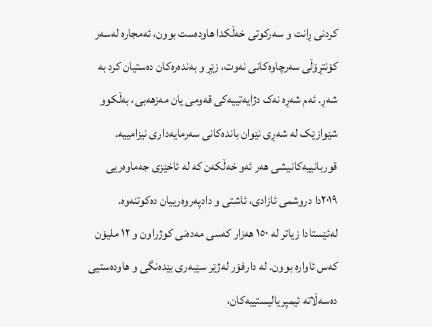کردنی ڕانت و سەرکوتی خەڵکدا هاودەست بوون، ئەمجارە لەسەر کۆنتڕۆڵی سەرچاوەکانی نەوت، زێڕ و بەندەرەکان دەستیان کرد بە شەڕ. ئەم شەڕە نەک دژایەتییەکی قەومی یان مەزهەبی، بەڵکوو شێوازێک لە شەڕی نێوان باندەکانی سەرمایەداری نیزامییە. قوربانییەکانیشی هەر ئەو خەڵکەن کە لە ئاخێزی جەماوەریی ٢٠١٩دا دروشمی ئازادی، ئاشتی و دادپەروەرییان دەکوتنەوە. لەئێستادا زیاتر لە ١٥٠ هەزار کەسی مەدەنی کوژراون و ١٢ ملیۆن کەس ئاوارە بوون. لە دارفۆر لەژێر سێبەری بێدەنگی و هاودەستیی دەسەڵاتە ئیمپریالیستییەکان،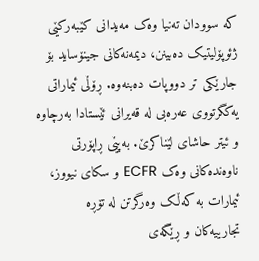کە سوودان تەنیا وەک مەیدانی کێبەرکێی ژئوپۆلیتیک دەبینن، دیمەنەکانی جینۆساید بۆ جارێکی تر دووپات دەبنەوە. ڕۆڵی ئیماراتی یەکگرتووی عەرەبی لە قەیرانی ئێستادا بەرچاوە و ئیتر حاشای لێناکرێ. بەپێی ڕاپۆرتی ناوەندەکانی وەک ECFR و سکای نیووز، ئیمارات بە کەڵک وەرگرتن لە تۆڕە تجارییەکان و ڕێگەی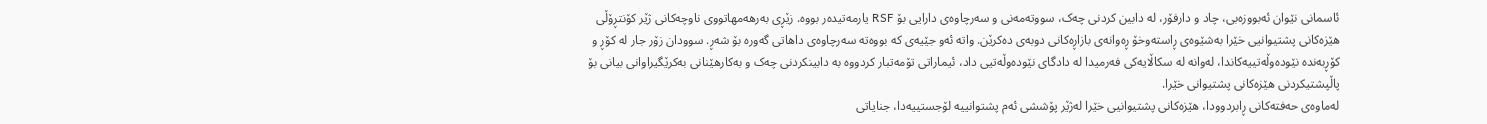ئاسمانی نێوان ئەبووزەبی، چاد و دارفۆر، لە دابین کردنی چەک، سووتەمەنی و سەرچاوەی دارایی بۆ RSF یارمەتیدەر بووە. زێڕی بەرهەمهاتووی ناوچەکانی ژێر کۆنتڕۆڵی هێزەکانی پشتیوانیی خێرا بەشێوەی ڕاستەوخۆ ڕەوانەی بازاڕەکانی دوبەی دەکرێن. واتە ئەو جێیەی کە بووەتە سەرچاوەی داهاتی گەورە بۆ شەڕ. سوودان زۆر جار لە کۆڕ و کۆڕبەندە نێودەوڵەتییەکاندا، لەوانە لە سکاڵایەکی فەرمیدا لە دادگای نێودەوڵەتیی داد، ئیماراتی تۆمەتبار کردووە بە دابینکردنی چەک و بەکارهێنانی بەکرێگیراوانی بیانی بۆ پاڵپشتیکردنی هێزەکانی پشتیوانی خێرا.
لەماوەی حەفتەکانی ڕابردوودا، هێزەکانی پشتیوانیی خێرا لەژێر پۆششی ئەم پشتوانییە لۆجستییەدا، جنایاتی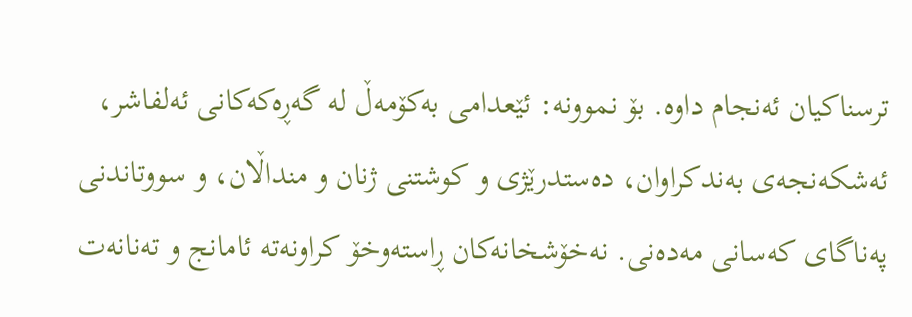ترسناکیان ئەنجام داوە. بۆ نموونە: ئێعدامی بەکۆمەڵ لە گەڕەکەکانی ئەلفاشر، ئەشکەنجەی بەندکراوان، دەستدرێژی و کوشتنی ژنان و منداڵان، و سووتاندنی پەناگای کەسانی مەدەنی. نەخۆشخانەکان ڕاستەوخۆ کراونەتە ئامانج و تەنانەت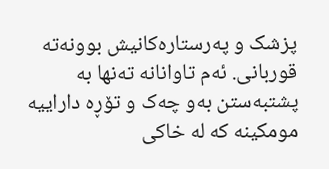پزشک و پەرستارەکانیش بوونەتە قوربانی. ئەم تاوانانە تەنها بە پشتبەستن بەو چەک و تۆڕە داراییە مومکینە کە لە خاکی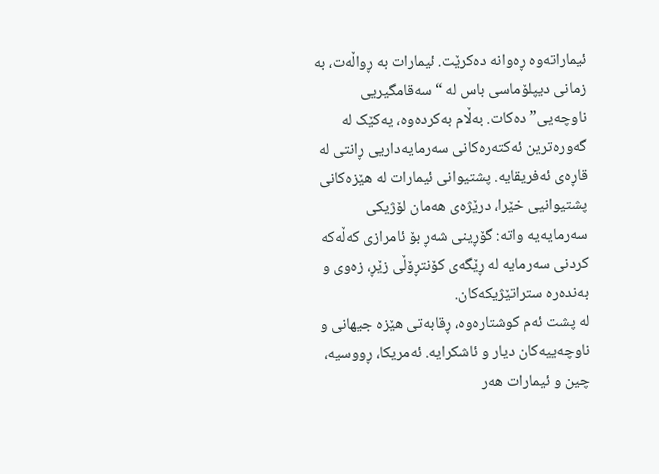ئیماراتەوە ڕەوانە دەکرێت. ئیمارات بە ڕواڵەت، بە زمانی دیپلۆماسی باس لە “سەقامگیریی ناوچەیی” دەکات. بەڵام بەکردەوە، یەکێک لە گەورەترین ئەکتەرەکانی سەرمایەداریی ڕانتی لە قاڕەی ئەفریقایە. پشتیوانی ئیمارات لە هێزەکانی پشتیوانیی خێرا، درێژەی هەمان لۆژیکی سەرمایەیە واتە: گۆڕینی شەڕ بۆ ئامرازی کەڵەکە کردنی سەرمایە لە ڕێگەی کۆنتڕۆڵی زێڕ، زەوی و بەندەرە ستراتێژیکەکان.
لە پشت ئەم کوشتارەوە، ڕقابەتی هێزە جیهانی و ناوچەییەکان دیار و ئاشکرایە. ئەمریکا، ڕووسیە، چین و ئیمارات هەر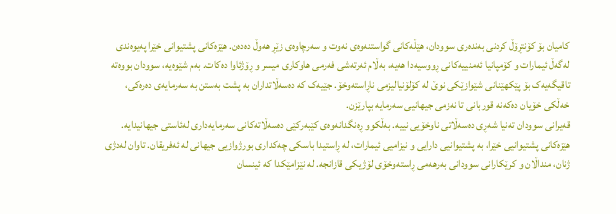کامیان بۆ کۆنتڕۆڵ کردنی بەندەری سوودان، هێڵەکانی گواستنەوەی نەوت و سەرچاوەی زێڕ هەوڵ دەدەن. هێزەکانی پشتیوانی خێرا پەیوەندی لەگەڵ ئیمارات و کۆمپانیا ئەمنییەکانی ڕووسیەدا هەیە، بەڵام ئەرتەشی فەرمی هاوکاری میسر و ڕۆژئاوا دەکات. بەم شێوەیە، سوودان بووەتە تاقیگەیەک بۆ پێکهێنانی شێوازێکی نوێ لە کۆلۆنیالیزمی ناڕاستەوخۆ. جێیەک کە دەسەڵاتداران بە پشت بەستن بە سەرمایەی دەرەکی، خەڵکی خۆیان دەکەنە قوربانی تا نەزمی جیهانیی سەرمایە بپارێزن.
قەیرانی سوودان تەنیا شەڕی دەسەڵاتی ناوخۆیی نییە. بەڵکوو ڕەنگدانەوەی کێبەرکێی دەسەڵاتەکانی سەرمایەداری لەئاستی جیهانیدایە. هێزەکانی پشتیوانیی خێرا، بە پشتیوانیی دارایی و نیزامیی ئیمارات، لە ڕاستیدا باسکی چەکداری بورژوازیی جیهانی لە ئەفریقان. تاوان لەدژی ژنان، منداڵان و کرێکارانی سوودانی بەرهەمی ڕاستەوخۆی لۆژیکی قازانجە. لە نێزامێکدا کە ئینسان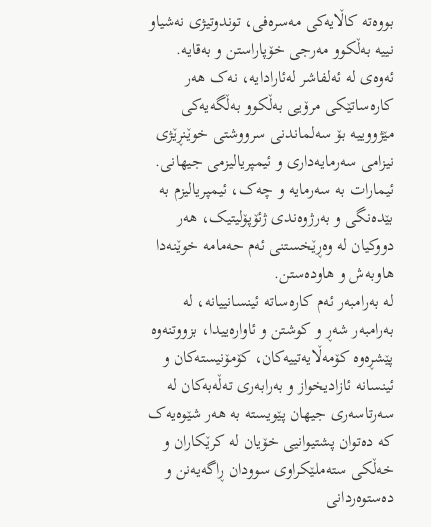بووەتە کاڵایەکی مەسرەفی، توندوتیژی نەشیاو نییە بەڵکوو مەرجی خۆپاراستن و بەقایە. ئەوەی لە ئەلفاشر لەئارادایە، نەک هەر کارەساتێکی مرۆیی بەڵکوو بەڵگەیەکی مێژووییە بۆ سەلماندنی سرووشتی خوێنڕێژی نیزامی سەرمایەداری و ئیمپریالیزمی جیهانی. ئیمارات بە سەرمایە و چەک، ئیمپریالیزم بە بێدەنگی و بەرژوەندی ژئۆپۆلیتیک، هەر دووکیان لە وەڕێخستنی ئەم حەمامە خوێنەدا هاوبەش و هاودەستن.
لە بەرامبەر ئەم کارەساتە ئینسانییانە، لە بەرامبەر شەڕ و کوشتن و ئاوارەییدا، بزووتنەوە پێشڕەوە کۆمەڵایەتییەکان، کۆمۆنیستەکان و ئینسانە ئازادیخواز و بەرابەری تەڵەبەکان لە سەرتاسەری جیهان پێویستە بە هەر شێوەیەک کە دەتوان پشتیوانیی خۆیان لە کرێکاران و خەڵکی ستەملێکراوی سوودان ڕاگەیەنن و دەستوەردانی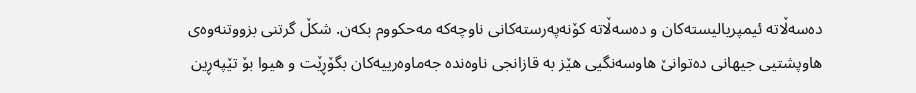دەسەڵاتە ئیمپریالیستەکان و دەسەڵاتە کۆنەپەرستەکانی ناوچەکە مەحکووم بکەن. شکڵ گرتنی بزووتنەوەی هاوپشتیی جیهانی دەتوانێ هاوسەنگیی هێز بە قازانجی ناوەندە جەماوەرییەکان بگۆڕێت و هیوا بۆ تێپەڕین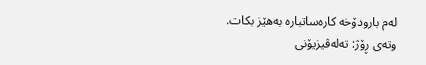لەم بارودۆخە کارەساتبارە بەهێز بکات.
وتەی ڕۆژ: تەلەڤیزیۆنی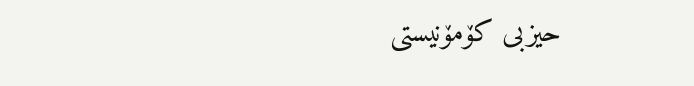حیزبی کۆمۆنیستی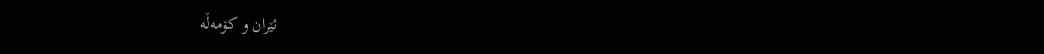ئێران و کۆمەڵە